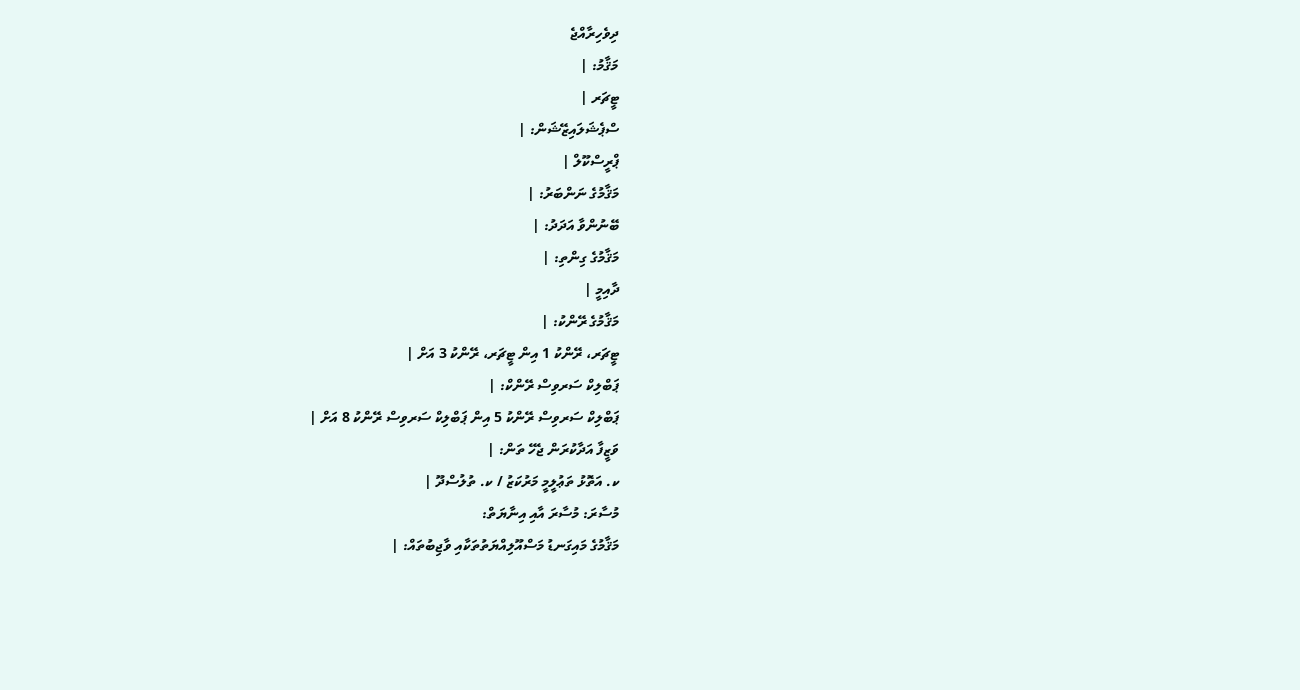ދިވެހިރާއްޖެ
މަޤާމު: |
ޓީޗަރ |
ސްޕެޝަލައިޒޭޝަން: |
ޕްރީސްކޫލް |
މަޤާމުގެ ނަންބަރު: |
ބޭނުންވާ އަދަދު: |
މަޤާމުގެ ގިންތި: |
ދާއިމީ |
މަޤާމުގެ ރޭންކު: |
ޓީޗަރ، ރޭންކު 1 އިން ޓީޗަރ، ރޭންކު 3 އަށް |
ޕަބްލިކް ސަރވިސް ރޭންކް: |
ޕަބްލިކް ސަރވިސް ރޭންކު 5 އިން ޕަބްލިކް ސަރވިސް ރޭންކު 8 އަށް |
ވަޒީފާ އަދާކުރަން ޖެހޭ ތަން: |
ކ. އަތޮޅު ތަޢުލީމީ މަރުކަޒު / ކ. ތުލުސްދޫ |
މުސާރަ: މުސާރަ އާއި އިނާޔަތް:
މަޤާމުގެ މައިގަނޑު މަސްއޫލިއްޔަތުތަކާއި ވާޖިބުތައް: |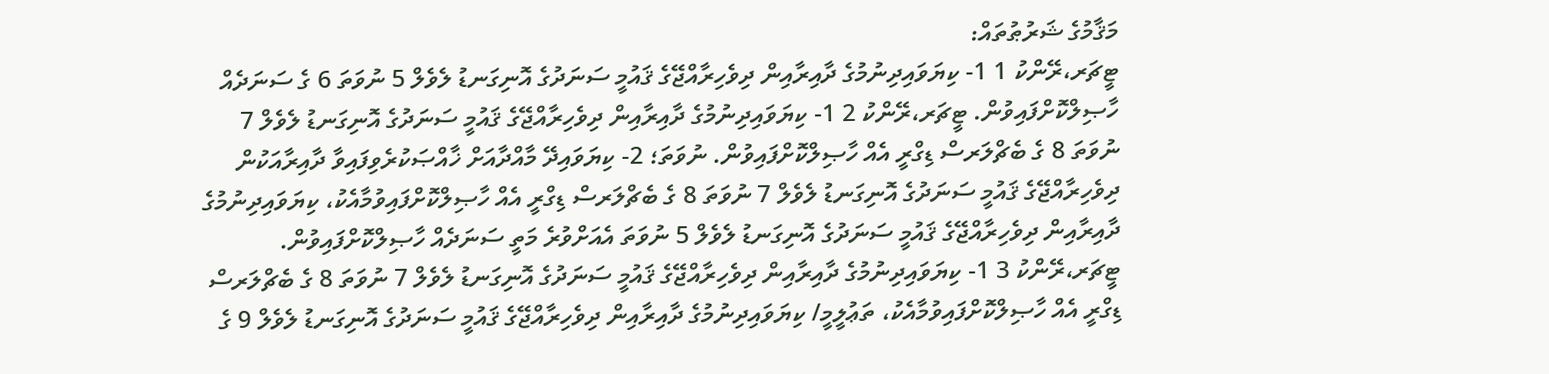މަޤާމުގެ ޝަރުޠުތައް:
ޓީޗަރ،ރޭންކު 1 1- ކިޔަވައިދިނުމުގެ ދާއިރާއިން ދިވެހިރާއްޖޭގެ ޤައުމީ ސަނަދުގެ އޮނިގަނޑު ލެވެލް 5 ނުވަތަ 6 ގެ ސަނަދެއް ހާޞިލްކޮށްފައިވުން. ޓީޗަރ،ރޭންކު 2 1- ކިޔަވައިދިނުމުގެ ދާއިރާއިން ދިވެހިރާއްޖޭގެ ޤައުމީ ސަނަދުގެ އޮނިގަނޑު ލެވެލް 7 ނުވަތަ 8 ގެ ބެޗްލަރސް ޑިގްރީ އެއް ހާޞިލްކޮށްފައިވުން. ނުވަތަ؛ 2- ކިޔަވައިދޭ މާއްދާއަށް ޚާއްޞަކުރެވިފައިވާ ދާއިރާއަކުން ދިވެހިރާއްޖޭގެ ޤައުމީ ސަނަދުގެ އޮނިގަނޑު ލެވެލް 7 ނުވަތަ 8 ގެ ބެޗްލަރސް ޑިގްރީ އެއް ހާޞިލްކޮށްފައިވުމާއެކު، ކިޔަވައިދިނުމުގެ ދާއިރާއިން ދިވެހިރާއްޖޭގެ ޤައުމީ ސަނަދުގެ އޮނިގަނޑު ލެވެލް 5 ނުވަތަ އެއަށްވުރެ މަތީ ސަނަދެއް ހާޞިލްކޮށްފައިވުން. ޓީޗަރ،ރޭންކު 3 1- ކިޔަވައިދިނުމުގެ ދާއިރާއިން ދިވެހިރާއްޖޭގެ ޤައުމީ ސަނަދުގެ އޮނިގަނޑު ލެވެލް 7 ނުވަތަ 8 ގެ ބެޗްލަރސް ޑިގްރީ އެއް ހާޞިލްކޮށްފައިވުމާއެކު، ތަޢުލީމީ/ ކިޔަވައިދިނުމުގެ ދާއިރާއިން ދިވެހިރާއްޖޭގެ ޤައުމީ ސަނަދުގެ އޮނިގަނޑު ލެވެލް 9 ގެ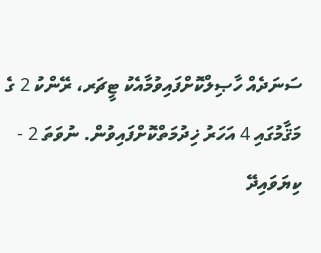ސަނަދެއް ހާޞިލްކޮށްފައިވުމާއެކު ޓީޗަރ، ރޭންކު 2 ގެ މަޤާމުގައި 4 އަހަރު ޚިދުމަތްކޮށްފައިވުން. ނުވަތަ 2 - ކިޔަވައިދޭ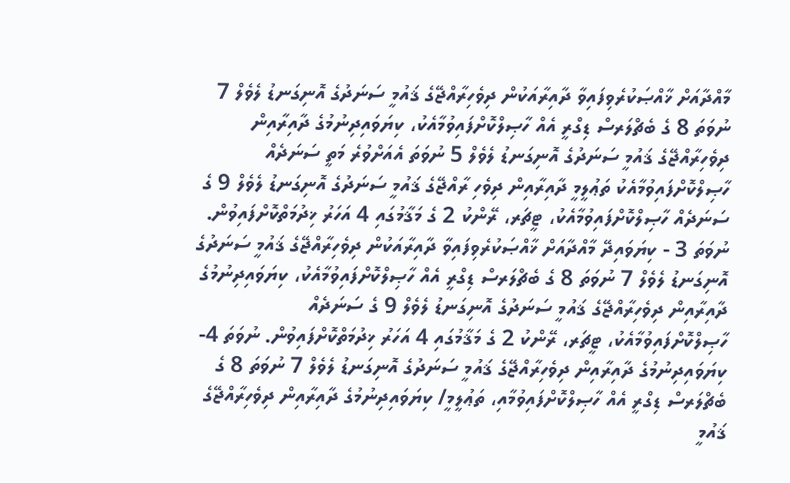މާއްދާއަށް ޚާއްޞަކުރެވިފައިވާ ދާއިރާއަކުން ދިވެހިރާއްޖޭގެ ޤައުމީ ސަނަދުގެ އޮނިގަނޑު ލެވެލް 7 ނުވަތަ 8 ގެ ބެޗްލަރސް ޑިގްރީ އެއް ހާޞިލްކޮށްފައިވުމާއެކު، ކިޔަވައިދިނުމުގެ ދާއިރާއިން ދިވެހިރާއްޖޭގެ ޤައުމީ ސަނަދުގެ އޮނިގަނޑު ލެވެލް 5 ނުވަތަ އެއަށްވުރެ މަތީ ސަނަދެއް ހާޞިލްކޮށްފައިވުމާއެކު ތަޢުލީމީ ދާއިރާއިން ދިވެހި ރާއްޖޭގެ ޤައުމީ ސަނަދުގެ އޮނިގަނޑު ލެވެލް 9 ގެ ސަނަދެއް ހާޞިލްކޮށްފައިވުމާއެކު، ޓީޗަރ، ރޭންކު 2 ގެ މަޤާމުގައި 4 އަހަރު ޚިދުމަތްކޮށްފައިވުން. ނުވަތަ 3 - ކިޔަވައިދޭ މާއްދާއަށް ޚާއްޞަކުރެވިފައިވާ ދާއިރާއަކުން ދިވެހިރާއްޖޭގެ ޤައުމީ ސަނަދުގެ އޮނިގަނޑު ލެވެލް 7 ނުވަތަ 8 ގެ ބެޗްލަރސް ޑިގްރީ އެއް ހާޞިލްކޮށްފައިވުމާއެކު، ކިޔަވައިދިނުމުގެ ދާއިރާއިން ދިވެހިރާއްޖޭގެ ޤައުމީ ސަނަދުގެ އޮނިގަނޑު ލެވެލް 9 ގެ ސަނަދެއް ހާޞިލްކޮށްފައިވުމާއެކު، ޓީޗަރ، ރޭންކު 2 ގެ މަޤާމުގައި 4 އަހަރު ޚިދުމަތްކޮށްފައިވުން. ނުވަތަ 4- ކިޔަވައިދިނުމުގެ ދާއިރާއިން ދިވެހިރާއްޖޭގެ ޤައުމީ ސަނަދުގެ އޮނިގަނޑު ލެވެލް 7 ނުވަތަ 8 ގެ ބެޗްލަރސް ޑިގްރީ އެއް ހާޞިލްކޮށްފައިވުމާއި، ތަޢުލީމީ/ ކިޔަވައިދިނުމުގެ ދާއިރާއިން ދިވެހިރާއްޖޭގެ ޤައުމީ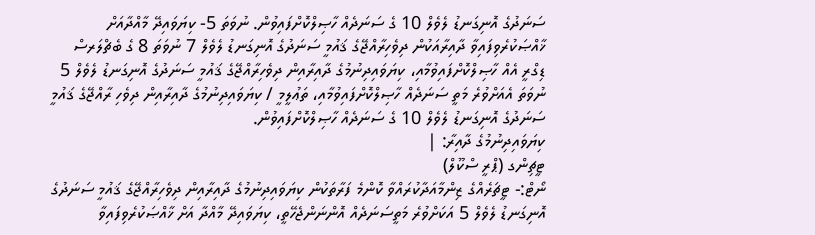ސަނަދުގެ އޮނިގަނޑު ލެވެލް 10 ގެ ސަނަދެއް ހާޞިލްކޮށްފައިވުން. ނުވަތަ 5- ކިޔަވައިދޭ މާއްދާއަށް ޚާއްޞަކުރެވިފައިވާ ދާއިރާއަކުން ދިވެހިރާއްޖޭގެ ޤައުމީ ސަނަދުގެ އޮނިގަނޑު ލެވެލް 7 ނުވަތަ 8 ގެ ބެޗްލަރސް ޑިގްރީ އެއް ހާޞިލްކޮށްފައިވުމާއި، ކިޔަވައިދިނުމުގެ ދާއިރާއިން ދިވެހިރާއްޖޭގެ ޤައުމީ ސަނަދުގެ އޮނިގަނޑު ލެވެލް 5 ނުވަތަ އެއަށްވުރެ މަތީ ސަނަދެއް ހާޞިލްކޮށްފައިވުމާއި، ތަޢުލީމީ / ކިޔަވައިދިނުމުގެ ދާއިރާއިން ދިވެހި ރާއްޖޭގެ ޤައުމީ ސަނަދުގެ އޮނިގަނޑު ލެވެލް 10 ގެ ސަނަދެއް ހާޞިލްކޮށްފައިވުން.
ކިޔަވައިދިނުމުގެ ދާއިރާ: |
ޓީޗިންގ (ޕްރީ ސްކޫލް)
ނޯޓް:- ޓީޗަރެއްގެ ޒިންމާއަދާކުރައްވާ ކޮންމެ ފަރާތަކުން ކިޔަވައިދިނުމުގެ ދާއިރާއިން ދިވެހިރާއްޖޭގެ ޤައުމީ ސަނަދުގެ އޮނިގަނޑު ލެވެލް 5 އަކަށްވުރެ މަތީސަނަދެއް އޮންނަންޖެހޭތީ، ކިޔަވައިދޭ މާއްދާ އަށް ޚާއްޞަކުރެވިފައިވާ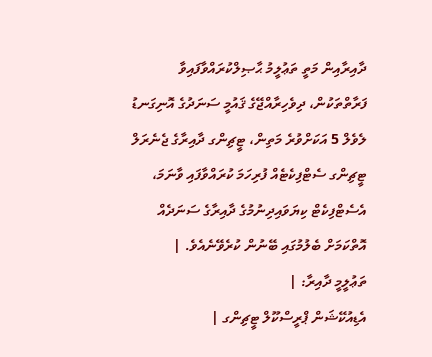ދާއިރާއިން މަތީ ތަޢުލީމު ޙާޞިލްކުރައްވާފައިވާ ފަރާތްތަކުން، ދިވެހިރާއްޖޭގެ ޤައުމީ ސަނަދުގެ އޮނިގަނޑު ލެވެލް 5 އަކަށްވުރެ މަތިން، ޓީޗިންގ ދާއިރާގެ ޖެނެރަލް ޓީޗިންގ ސެޓްފިކެޓެއް ފުރިހަމަ ކުރައްވާފައި ވާނަމަ، އެސެޓްފިކެޓް ކިޔަވައިދިނުމުގެ ދާއިރާގެ ސަނަދެއް އޮތްކަމަށް ބެލުމުގައި ބޭނުން ކުރެވޭނެއެވެ. |
ތަޢުލީމީ ދާއިރާ: |
އެޑިއުކޭޝަން ޕްރީސްކޫލް ޓީޗިންގ |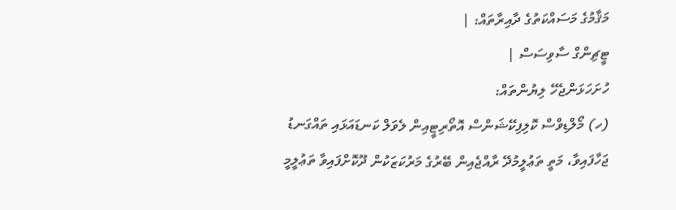މަޤާމުގެ މަސައްކަތުގެ ދާއިރާތައް: |
ޓީޗިންގް ސާވިސަސް |
ހުށަހަޅަންޖެހޭ ލިޔުންތައް:
(ހ) މޯލްޑިވްސް ކޮލިފިކޭޝަންސް އޮތޯރިޓީއިން ލެވަލް ކަނޑައަޅައި ތައްގަނޑު ޖަހާފައިވާ، މަތީ ތަޢުލީމުދޭ ރާއްޖެއިން ބޭރުގެ މަރުކަޒަކުން ދޫކޮށްފައިވާ ތަޢުލީމީ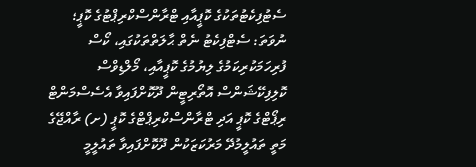ސެޓުފިކެޓުތަކުގެ ކޮޕީއާއި ޓްރާންސްކްރިޕްޓުގެ ކޮޕީ؛ ނުވަތަ: ސެޓްފިކެޓު ނެތް ޙާލަތްތަކުގައި، ކޯސް ފުރިހަމަކުރިކަމުގެ ލިޔުމުގެ ކޮޕީއާއި، މޯލްޑިވްސް ކޮލިފިކޭޝަންސް އޮތޯރިޓީން ދޫކޮށްފައިވާ އެސެސްމަންޓް ރިޕޯޓްގެ ކޮޕީ އަދި ޓްރާންސްކްރިޕްޓްގެ ކޮޕީ (ށ) ރާއްޖޭގެ މަތީ ތައުލީމުދޭ މަރުކަޒަކުން ދޫކޮށްފައިވާ ތައުލީމީ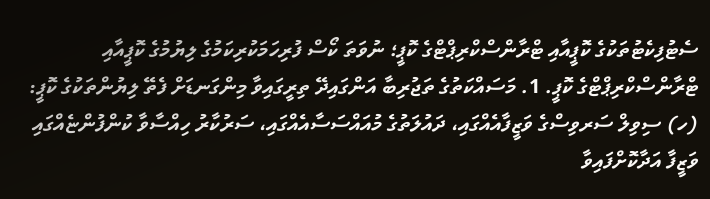ސެޓުފިކެޓުތަކުގެ ކޮޕީއާއި ޓްރާންސްކްރިޕްޓްގެ ކޮޕީ؛ ނުވަތަ ކޯސް ފުރިހަމަކުރިކަމުގެ ލިޔުމުގެ ކޮޕީއާއި ޓްރާންސްކްރިޕްޓްގެ ކޮޕީ. 1. މަސައްކަތުގެ ތަޖުރިބާ އަންގައިދޭ ތިރީގައިވާ މިންގަނޑަށް ފެތޭ ލިޔުންތަކުގެ ކޮޕީ: (ހ) ސިވިލް ސަރވިސްގެ ވަޒީފާއެއްގައި، ދައުލަތުގެ މުއައްސަސާއެއްގައި، ސަރުކާރު ހިއްސާވާ ކުންފުންޏެއްގައި ވަޒީފާ އަދާކޮށްފައިވާ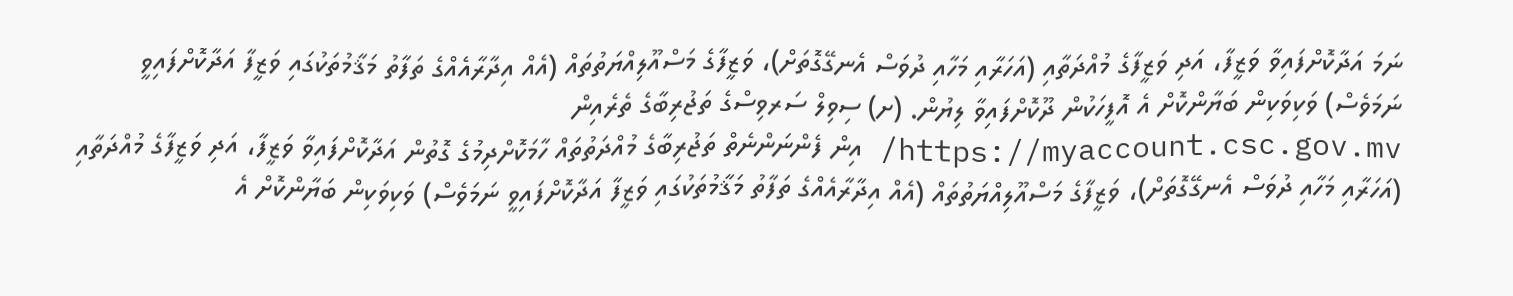ނަމަ އަދާކޮށްފައިވާ ވަޒީފާ، އަދި ވަޒީފާގެ މުއްދަތާއި (އަހަރާއި މަހާއި ދުވަސް އެނގޭގޮތަށް)، ވަޒީފާގެ މަސްއޫލިއްޔަތުތައް (އެއް އިދާރާއެއްގެ ތަފާތު މަޤާމުތަކުގައި ވަޒީފާ އަދާކޮށްފައިވީ ނަމަވެސް) ވަކިވަކިން ބަޔާންކޮށް އެ އޮފީހަކުން ދޫކޮށްފައިވާ ލިޔުން. (ށ) ސިވިލް ސަރވިސްގެ ތަޖުރިބާގެ ތެރެއިން https://myaccount.csc.gov.mv/ އިން ފެންނަންނެތް ތަޖުރިބާގެ މުއްދަތުތައް ހާމަކޮށްދިމުގެ ގޮތުން އަދާކޮށްފައިވާ ވަޒީފާ، އަދި ވަޒީފާގެ މުއްދަތާއި (އަހަރާއި މަހާއި ދުވަސް އެނގޭގޮތަށް)، ވަޒީފާގެ މަސްއޫލިއްޔަތުތައް (އެއް އިދާރާއެއްގެ ތަފާތު މަޤާމުތަކުގައި ވަޒީފާ އަދާކޮށްފައިވީ ނަމަވެސް) ވަކިވަކިން ބަޔާންކޮށް އެ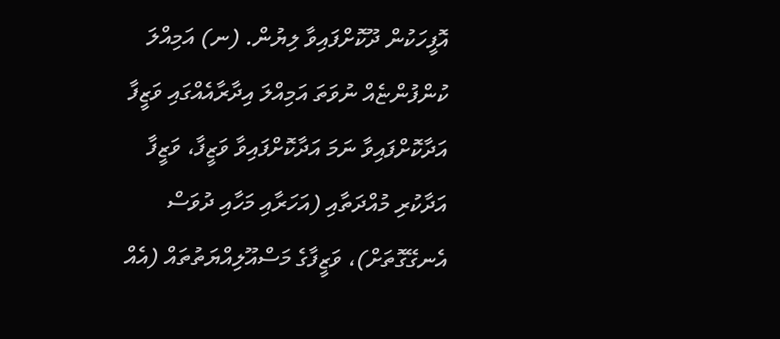އޮފީހަކުން ދޫކޮށްފައިވާ ލިޔުން. (ނ) އަމިއްލަ ކުންފުންޏެއް ނުވަތަ އަމިއްލަ އިދާރާއެއްގައި ވަޒީފާ އަދާކޮށްފައިވާ ނަމަ އަދާކޮށްފައިވާ ވަޒީފާ، ވަޒީފާ އަދާކުރި މުއްދަތާއި (އަހަރާއި މަހާއި ދުވަސް އެނގޭގޮތަށް)، ވަޒީފާގެ މަސްއޫލިއްޔަތުތައް (އެއް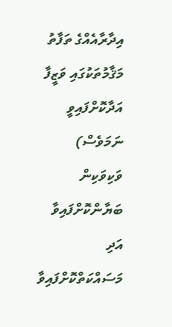އިދާރާއެއްގެ ތަފާތު މަޤާމުތަކުގައި ވަޒީފާ އަދާކޮށްފައިވީ ނަމަވެސް) ވަކިވަކިން ބަޔާންކޮށްފައިވާ އަދި މަސައްކަތްކޮށްފައިވާ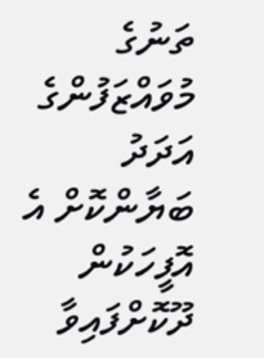ތަނުގެ މުވައްޒަފުންގެ އަދަދު ބަޔާންކޮށް އެ އޮފީހަކުން ދޫކޮށްފައިވާ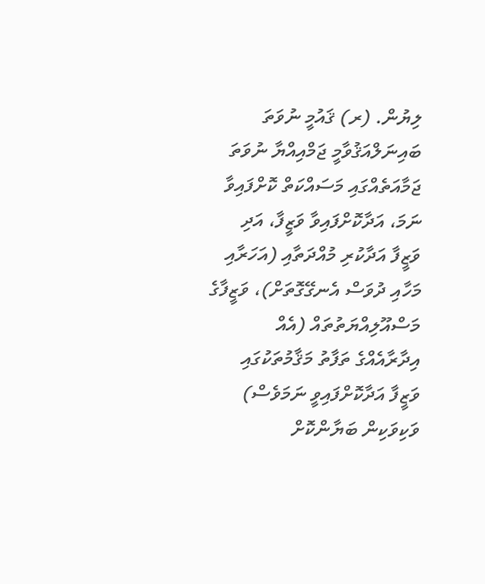ލިޔުން. (ރ) ޤައުމީ ނުވަތަ ބައިނަލްއަޤުވާމީ ޖަމްއިއްޔާ ނުވަތަ ޖަމާއަތެއްގައި މަސައްކަތް ކޮށްފައިވާ ނަމަ، އަދާކޮށްފައިވާ ވަޒީފާ، އަދި ވަޒީފާ އަދާކުރި މުއްދަތާއި (އަހަރާއި މަހާއި ދުވަސް އެނގޭގޮތަށް)، ވަޒީފާގެ މަސްއޫލިއްޔަތުތައް (އެއް އިދާރާއެއްގެ ތަފާތު މަޤާމުތަކުގައި ވަޒީފާ އަދާކޮށްފައިވީ ނަމަވެސް) ވަކިވަކިން ބަޔާންކޮށް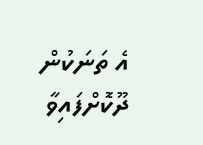އެ ތަނަކުން ދޫކޮށްފައިވާ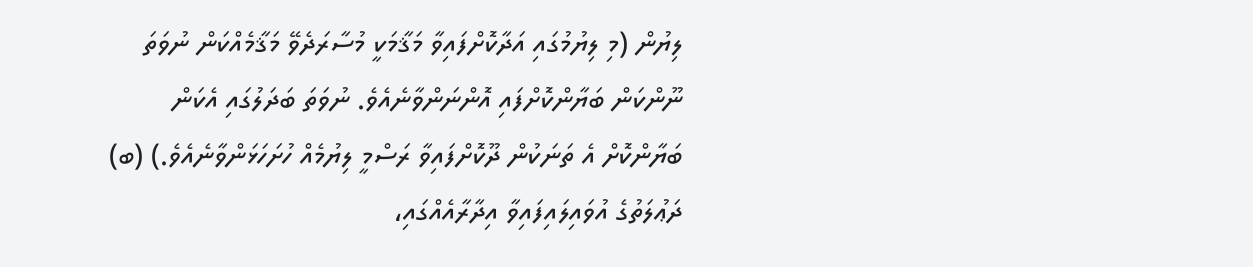ލިޔުން (މި ލިޔުމުގައި އަދާކޮށްފައިވާ މަޤާމަކީ މުސާރަދެވޭ މަޤާމެއްކަން ނުވަތަ ނޫންކަން ބަޔާންކޮށްފައި އޮންނަންވާނެއެވެ. ނުވަތަ ބަދަލުގައި އެކަން ބަޔާންކޮށް އެ ތަނަކުން ދޫކޮށްފައިވާ ރަސްމީ ލިޔުމެއް ހުށަހަޅަންވާނެއެވެ.) (ބ) ދަޢުލަތުގެ އުވައިލައިފައިވާ އިދާރާއެއްގައި،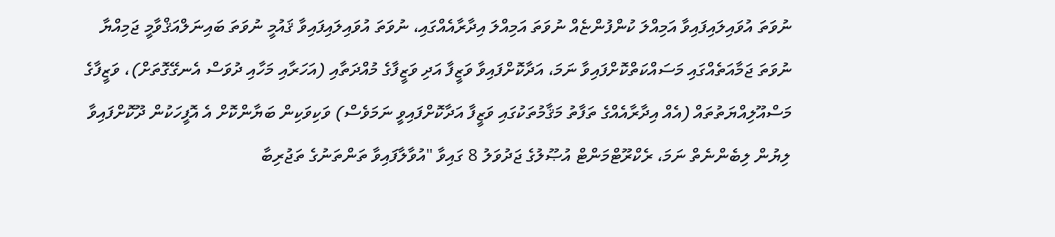ނުވަތަ އުވައިލައިފައިވާ އަމިއްލަ ކުންފުންޏެއް ނުވަތަ އަމިއްލަ އިދާރާއެއްގައި، ނުވަތަ އުވައިލައިފައިވާ ޤައުމީ ނުވަތަ ބައިނަލްއަޤްވާމީ ޖަމިއްޔާ ނުވަތަ ޖަމާއަތެއްގައި މަސައްކަތްކޮށްފައިވާ ނަމަ، އަދާކޮށްފައިވާ ވަޒީފާ އަދި ވަޒީފާގެ މުއްދަތާއި (އަހަރާއި މަހާއި ދުވަސް އެނގޭގޮތަށް)، ވަޒީފާގެ މަސްއޫލިއްޔަތުތައް (އެއް އިދާރާއެއްގެ ތަފާތު މަޤާމުތަކުގައި ވަޒީފާ އަދާކޮށްފައިވީ ނަމަވެސް) ވަކިވަކިން ބަޔާންކޮށް އެ އޮފީހަކުން ދޫކޮށްފައިވާ ލިޔުން ލިބެންނެތް ނަމަ، ރެކްރޫޓްމަންޓް އުޞޫލުގެ ޖަދުވަލު 8 ގައިވާ "އުވާލާފައިވާ ތަންތަނުގެ ތަޖުރިބާ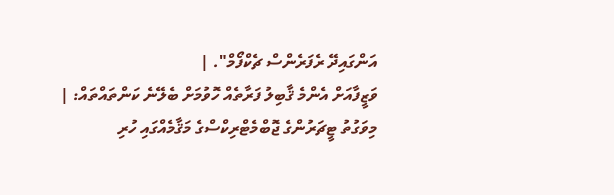އަންގައިދޭ ރެފަރެންސް ޗެކްފޯމް". |
ވަޒީފާއަށް އެންމެ ޤާބިލު ފަރާތެއް ހޮވުމަށް ބެލޭނެ ކަންތައްތައް: |
މިވަގުތު ޓީޗަރުންގެ ޖޮބްމެޓްރިކްސްގެ މަޤާމެއްގައި ހުރި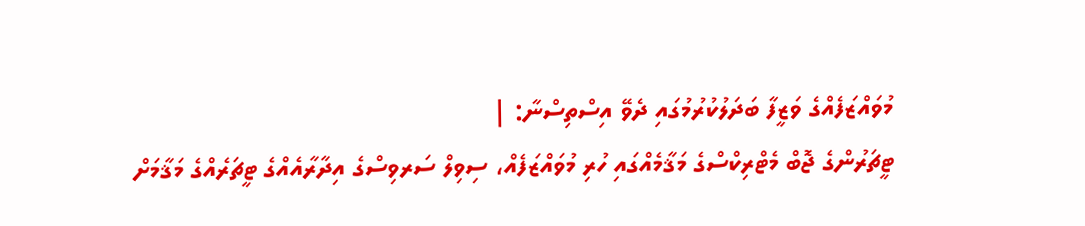މުވައްޒަފެއްގެ ވަޒީފާ ބަދަލުކުރުމުގައި ދެވޭ އިސްތިސްނާ: |
ޓީޗަރުންގެ ޖޮބް މެޓްރިކްސްގެ މަޤާމެއްގައި ހުރި މުވައްޒަފެއް، ސިވިލް ސަރވިސްގެ އިދާރާއެއްގެ ޓީޗަރެއްގެ މަޤާމަށް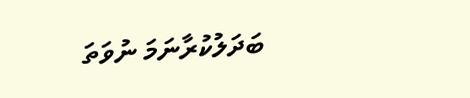ބަދަލުކުރާނަމަ ނުވަތަ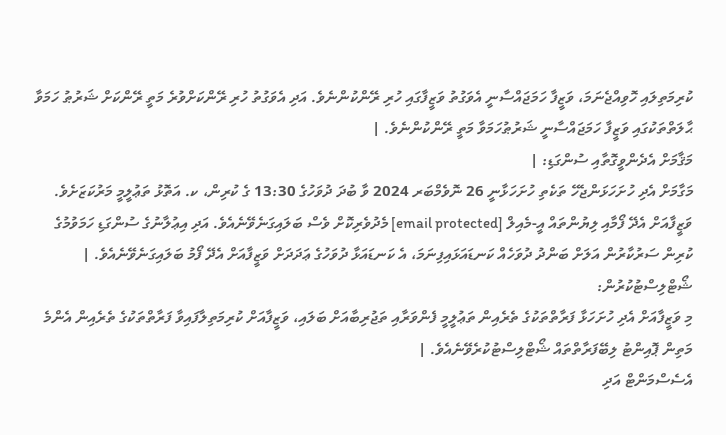ކުރިމަތިލައި ހޮވިއްޖެނަމަ، ވަޒީފާ ހަމަޖައްސާނީ އެވަގުތު ވަޒީފާގައި ހުރި ރޭންކުންނެވެ. އަދި އެވަގުތު ހުރި ރޭންކަށްވުރެ މަތީ ރޭންކަށް ޝަރުޠު ހަމަވާ ޙާލަތްތަކުގައި ވަޒީފާ ހަމަޖައްސާނީ ޝަރުޠުހަމަވާ މަތީ ރޭންކުންނެވެ. |
މަޤާމަށް އެދެންވީގޮތާއި ސުންގަޑި: |
މަގާމަށް އެދި ހުށަހަޅަންޖެހޭ ތަކެތި ހުށަހަޅާނީ 26 ނޮވެމްބަރ 2024 ވާ ބުދަ ދުވަހުގެ 13:30 ގެ ކުރިން، ކ. އަތޮޅު ތަޢުލީމީ މަރުކަޒަށެވެ. ވަޒީފާއަށް އެދޭ ފޯމާއި ލިޔުންތައް އީ-މެއިލް [email protected] މެދުވެރިކޮށް ވެސް ބަލައިގަނެވޭނެއެވެ. އަދި އިޢުލާނުގެ ސުންގަޑި ހަމަވުމުގެ ކުރިން ސަރުކާރުން އަލަށް ބަންދު ދުވަހެއް ކަނޑައަޅައިފިނަމަ، އެ ކަނޑައަޅާ ދުވަހުގެ ޢަދަދަށް ވަޒީފާއަށް އެދޭ ފޯމު ބަލައިގަނެވޭނެއެވެ. |
ޝޯޓްލިސްޓުކުރުން:
މި ވަޒީފާއަށް އެދި ހުށަހަޅާ ފަރާތްތަކުގެ ތެރެއިން ތަޢުލީމީ ފެންވަރާއި ތަޖުރިބާއަށް ބަލައި، ވަޒީފާއަށް ކުރިމަތިލާފައިވާ ފަރާތްތަކުގެ ތެރެއިން އެންމެ މަތިން ޕޮއިންޓު ލިބޭފަރާތްތައް ޝޯޓްލިސްޓުކުރެވޭނެއެވެ. |
އެސެސްމަންޓް އަދި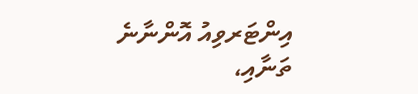އިންޓަރވިއު އޮންނާނެ ތަނާއި،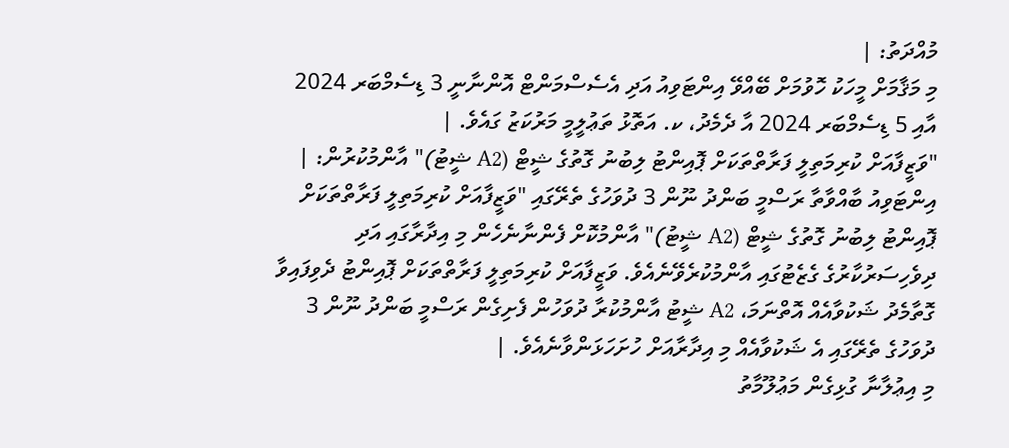މުއްދަތު: |
މި މަޤާމަށް މީހަކު ހޮވުމަށް ބޭއްވޭ އިންޓަވިއު އަދި އެސެސްމަންޓް އޮންނާނީ 3 ޑިސެމްބަރ 2024 އާއި 5 ޑިސެމްބަރ 2024 އާ ދެމެދު، ކ. އަތޮޅު ތަޢުލީމީ މަރުކަޒު ގައެވެ. |
"ވަޒީފާއަށް ކުރިމަތިލީ ފަރާތްތަކަށް ޕޮއިންޓު ލިބުނު ގޮތުގެ ޝީޓް (A2 ޝީޓު)" އާންމުކުރުން: |
އިންޓަވިއު ބާއްވާތާ ރަސްމީ ބަންދު ނޫން 3 ދުވަހުގެ ތެރޭގައި "ވަޒީފާއަށް ކުރިމަތިލީ ފަރާތްތަކަށް ޕޮއިންޓު ލިބުނު ގޮތުގެ ޝީޓް (A2 ޝީޓު)" އާންމުކޮށް ފެންނާނެހެން މި އިދާރާގައި އަދި ދިވެހިސަރުކާރުގެ ގެޒެޓުގައި އާންމުކުރެވޭނެއެވެ. ވަޒީފާއަށް ކުރިމަތިލީ ފަރާތްތަކަށް ޕޮއިންޓު ދެވިފައިވާ ގޮތާމެދު ޝަކުވާއެއް އޮތްނަމަ، A2 ޝީޓު އާންމުކުރާ ދުވަހުން ފެށިގެން ރަސްމީ ބަންދު ނޫން 3 ދުވަހުގެ ތެރޭގައި އެ ޝަކުވާއެއް މި އިދާރާއަށް ހުށަހަޅަންވާނެއެވެ. |
މި އިޢުލާނާ ގުޅިގެން މަޢުލޫމާތު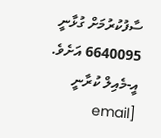ސާފުކުރުމަށް ގުޅާނީ 6640095 އަށެވެ. އީ-މެއިލް ކުރާނީ [email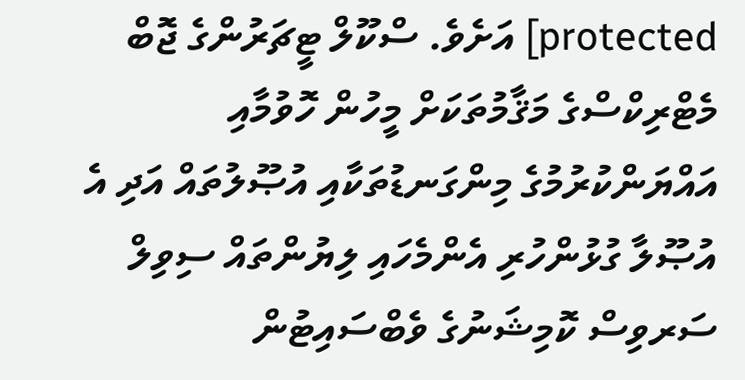protected] އަށެވެ. ސްކޫލް ޓީޗަރުންގެ ޖޮބް މެޓްރިކްސްގެ މަޤާމުތަކަށް މީހުން ހޮވުމާއި އައްޔަންކުރުމުގެ މިންގަނޑުތަކާއި އުޞޫލުތައް އަދި އެ އުޞޫލާ ގުޅުންހުރި އެންމެހައި ލިޔުންތައް ސިވިލް ސަރވިސް ކޮމިޝަނުގެ ވެބްސައިޓުން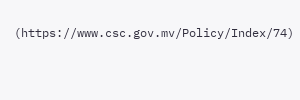(https://www.csc.gov.mv/Policy/Index/74)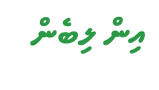އިން ލިބެން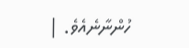ހުންނާނެއެވެ. |